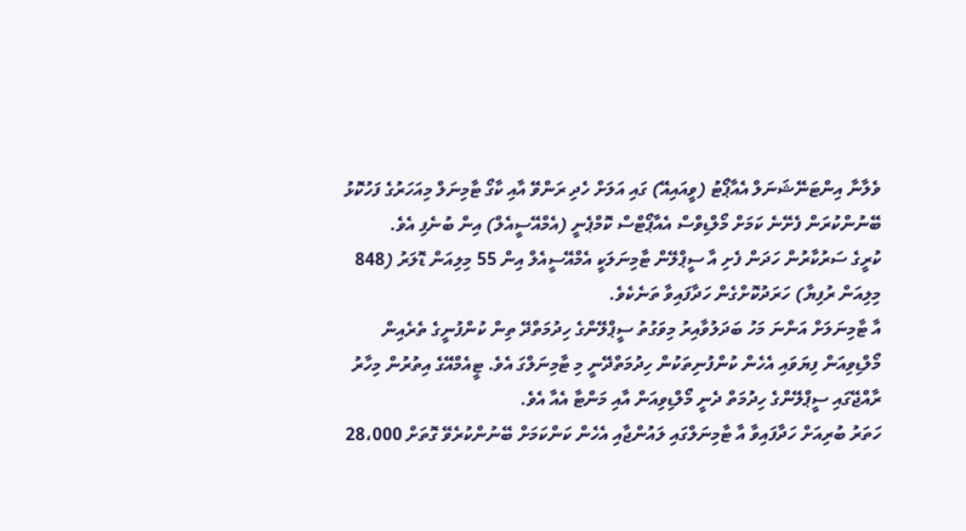ވެލާނާ އިންޓަނޭޝަނަލް އެއާޕޯޓު (ވީއައިއޭ) ގައި އަލަށް ހެދި ރަންވޭ އާއި ކާގޯ ޓާމިނަލް މިއަހަރުގެ ފަހުކޮޅު ބޭނުންކުރަން ފެށޭނެ ކަމަށް މޯލްޑިވްސް އެއާޕޯޓްސް ކޮމްޕެނީ (އެމްއޭސީއެލް) އިން ބުނެފި އެވެ.
ކުރީގެ ސަރުކާރުން ހަދަން ފެށި އާ ސީޕްލޭން ޓާމިނަލަކީ އެމްއޭސީއެލް އިން 55 މިލިއަން ޑޮލަރު (848 މިލިއަން ރުފިޔާ) ހަރަދުކޮށްގެން ހަދާފައިވާ ތަނެކެވެ.
އާ ޓާމިނަލަށް އަންނަ މަހު ބަދަލުވާއިރު މިވަގުތު ސީޕްލޭންގެ ހިދުމަތްދޭ ތިން ކުންފުނީގެ ތެރެއިން މޯލްޑިވިއަން ފިޔަވައި އެހެން ކުންފުނިތަކުން ހިދުމަތްދޭނީ މި ޓާމިނަލްގަ އެވެ. ޓީއެމްއޭގެ އިތުރުން މިހާރު ރާއްޖޭގައި ސީޕްލޭންގެ ހިދުމަތް ދެނީ މޯލްޑިވިއަން އާއި މަންޓާ އެއާ އެވެ.
ހަތަރު ބުރިއަށް ހަދާފައިވާ އާ ޓާމިނަލްގައި ލައުންޖާއި އެހެން ކަންކަމަށް ބޭނުންކުރެވޭ ގޮތަށް 28،000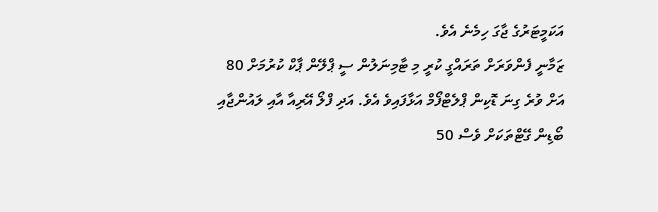އަކަމީޓަރުގެ ޖާގަ ހިމެނެ އެވެ.
ޒަމާނީ ފެންވަރަށް ތަރައްގީ ކުރީ މި ޓާމިނަލުން ސީ ޕްލޭން ޕާކް ކުރުމަށް 80 އަށް ވުރެ ގިނަ ޑޮކިން ޕްލެޓްފޯމް އަޅާފައިވެ އެވެ. އަދި ފްލޯ އޭރިއާ އާއި ލައުންޖާއި ބޯޑިން ގޭޓްތަކަށް ވެސް 50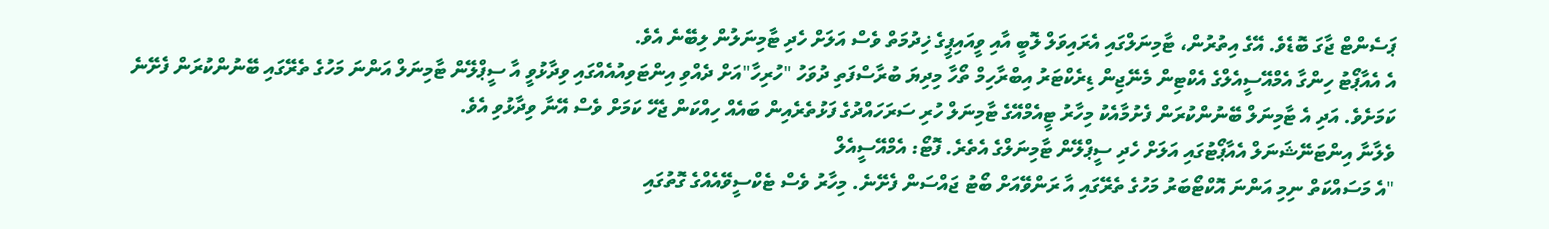ޕަސެންޓް ޖާގަ ބޮޑެވެ. އޭގެ އިތުރުން، ޓާމިނަލްގައި އެރައިވަލް ލޮބީ އާއި ވީއައިޕީގެ ޚިދުމަތް ވެސް އަލަށް ހެދި ޓާމިނަލުން ލިބޭނެ އެވެ.
އެ އެއާޕޯޓު ހިންގާ އެމްއޭސީއެލްގެ އެކްޓިން މެނޭޖިން ޑިރެކްޓަރު އިބްރާހިމް ތޯހާ މިދިޔަ ބުރާސްފަތި ދުވަހު "ހުރިހާ"އަށް ދެއްވި އިންޓަވިއުއެއްގައި ވިދާޅުވީ އާ ސީޕްލޭން ޓާމިނަލް އަންނަ މަހުގެ ތެރޭގައި ބޭނުންކުރަން ފެށޭނެ ކަމަށެވެ. އަދި އެ ޓާމިނަލް ބޭނުންކުރަން ފެށުމާއެކު މިހާރު ޓީއެމްއޭގެ ޓާމިނަލް ހުރި ސަރަހައްދުގެ ފަޅުތެރެއިން ބައެއް ހިއްކަން ޖެހޭ ކަމަށް ވެސް އޭނާ ވިދާޅުވި އެވެ.
ވެލާނާ އިންޓަނޭޝަނަލް އެއާޕޯޓުގައި އަލަށް ހެދި ސީޕްލޭން ޓާމިނަލްގެ އެތެރެ. ފޮޓޯ: އެމްއޭސީއެލް
"އެ މަސައްކަތް ނިމި އަންނަ އޮކްޓޯބަރު މަހުގެ ތެރޭގައި އާ ރަންވޭއަށް ބޯޓު ޖައްސަން ފެށޭނެ. މިހާރު ވެސް ޓެކްސީވޭއެއްގެ ގޮތުގައި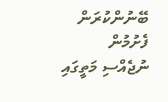ބޭނުންކުރަން ފެށުމުން ނުޖެއްސި މަތީގައި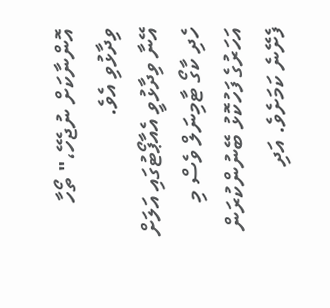އޮންނާކަށް ނުޖެހޭ،" ތޯހާ ވިދާޅުވި އެވެ.
އޭނާ ވިދާޅުވީ އެއާޕޯޓުގައި އަލަށް ހެދި ކާގޯ ޓާމިނަލް ވެސް މި އަހަރުގެ ފަހުކޮޅު ބޭނުންކުރަން ފެށޭނެ ކަމަށެވެ. އަދި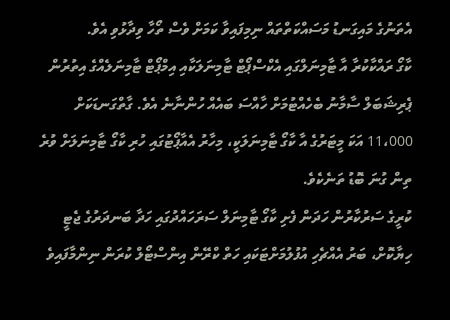އެތަނުގެ މައިގަނޑު މަސައްކަތްތައް ނިމިފައިވާ ކަމަށް ވެސް ތޯހާ ވިދާޅުވި އެވެ.
ކާގޯ ރައްކާކުރާ އާ ޓާމިނަލްގައި އެކްސްޕޯޓް ޓާމިނަލަކާއި އިމްޕޯޓް ޓާމިނަލެއްގެ އިތުރުން ޕެރިޝަބަލް ސާމާނު ބެހެއްޓުމަށް ހާއްސަ ބައެއް ހުންނާނެ އެވެ. ގާތްގަނޑަކަށް 11،000 އަކަ މީޓަރުގެ އާ ކާގޯ ޓާމިނަލަކީ، މިހާރު އެއާޕޯޓުގައި ހުރި ކާގޯ ޓާމިނަލަށް ވުރެ ތިން ގުނަ ބޮޑު ތަނެކެވެ.
ކުރީގެ ސަރުކާރުން ހަދަން ފެށި ކާގޯ ޓާމިނަލް ސަރަހައްދުގައި ހަދާ ބަނދަރުގެ ޖެޓީ ހިޔާކޮށް، ބަރު އެއްޗެހި އުފުލުމަށްޓަކައި ހަތް ކްރޭން އިންސްޓޯލް ކުރަން ނިންމާފައިވެ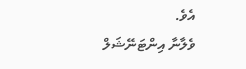އެވެ.
ވެލާނާ އިންޓަނޭޝަލް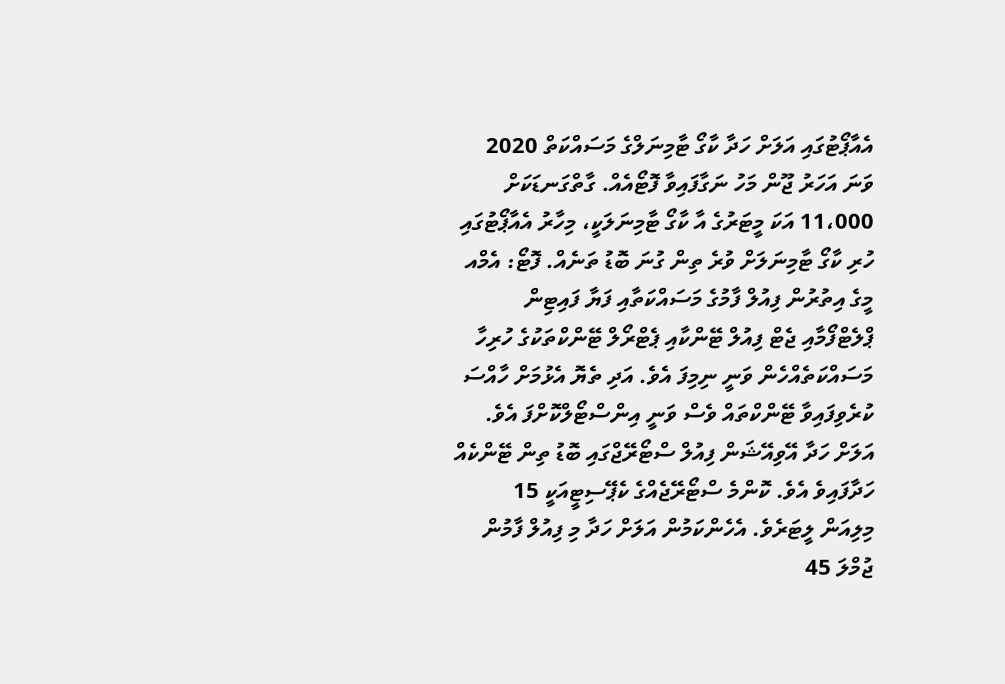އެއާޕޯޓުގައި އަލަށް ހަދާ ކާގޯ ޓާމިނަލްގެ މަސައްކަތް 2020 ވަނަ އަހަރު ޖޫން މަހު ނަގާފައިވާ ފޮޓޯއެއް. ގާތްގަނޑަކަށް 11،000 އަކަ މީޓަރުގެ އާ ކާގޯ ޓާމިނަލަކީ، މިހާރު އެއާޕޯޓުގައި ހުރި ކާގޯ ޓާމިނަލަށް ވުރެ ތިން ގުނަ ބޮޑު ތަނެއް. ފޮޓޯ: އެމްއ
މީގެ އިތުރުން ފިއުލް ފާމުގެ މަސައްކަތާއި ފަޔާ ފައިޓިން ޕްލެޓްފޯމާއި ޖެޓް ފިއުލް ޓޭންކާއި ޕެޓްރޯލް ޓޭންކްތަކުގެ ހުރިހާ މަސައްކަތެއްހެން ވަނީ ނިމިފަ އެވެ. އަދި ތެޔޮ އެޅުމަށް ހާއްސަ ކުރެވިފައިވާ ޓޭންކްތައް ވެސް ވަނީ އިންސްޓޯލްކޮށްފަ އެވެ.
އަލަށް ހަދާ އޭވިއޭޝަން ފިއުލް ސްޓޯރޭޖްގައި ބޮޑު ތިން ޓޭންކެއް ހަދާފައިވެ އެވެ. ކޮންމެ ސްޓޯރޭޖެއްގެ ކެޕޭސިޓީއަކީ 15 މިލިއަން ލީޓަރެވެ. އެހެންކަމުން އަލަށް ހަދާ މި ފިއުލް ފާމުން ޖުމްލަ 45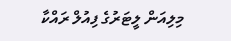މިލިއަން ލީޓަރުގެ ފިއުލް ރައްކާ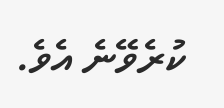ކުރެވޭނެ އެވެ.